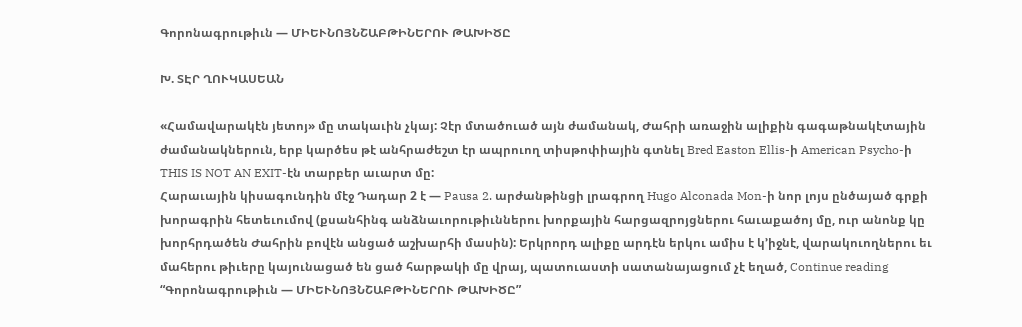Գորոնագրութիւն — ՄԻԵՒՆՈՅՆՇԱԲԹԻՆԵՐՈՒ ԹԱԽԻԾԸ

Խ. ՏԷՐ ՂՈՒԿԱՍԵԱՆ

«Համավարակէն յետոյ» մը տակաւին չկայ: Չէր մտածուած այն ժամանակ, Ժահրի առաջին ալիքին գագաթնակէտային ժամանակներուն, երբ կարծես թէ անհրաժեշտ էր ապրուող տիսթոփիային գտնել Bred Easton Ellis-ի American Psycho-ի THIS IS NOT AN EXIT-էն տարբեր աւարտ մը:
Հարաւային կիսագունդին մէջ Դադար 2 է — Pausa 2. արժանթինցի լրագրող Hugo Alconada Mon-ի նոր լոյս ընծայած գրքի խորագրին հետեւումով (քսանհինգ անձնաւորութիւններու խորքային հարցազրոյցներու հաւաքածոյ մը, ուր անոնք կը խորհրդածեն Ժահրին բովէն անցած աշխարհի մասին): Երկրորդ ալիքը արդէն երկու ամիս է կ՚իջնէ, վարակուողներու եւ մահերու թիւերը կայունացած են ցած հարթակի մը վրայ, պատուաստի սատանայացում չէ եղած, Continue reading “Գորոնագրութիւն — ՄԻԵՒՆՈՅՆՇԱԲԹԻՆԵՐՈՒ ԹԱԽԻԾԸ”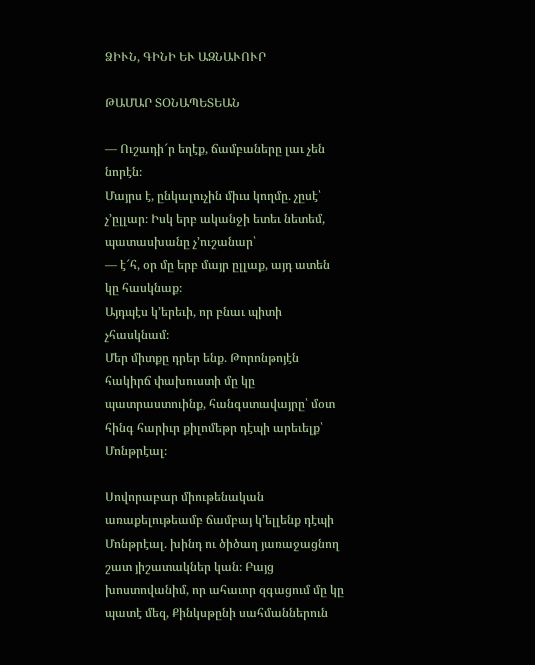ՁԻՒՆ, ԳԻՆԻ ԵՒ ԱԶՆԱՒՈՒՐ

ԹԱՄԱՐ ՏՕՆԱՊԵՏԵԱՆ

— Ուշադի՜ր եղէք, ճամբաները լաւ չեն նորէն։
Մայրս է, ընկալուչին միւս կողմը. չըսէ՝ չ՚ըլլար։ Իսկ երբ ականջի ետեւ նետեմ, պատասխանը չ՚ուշանար՝
— է՜հ, օր մը երբ մայր ըլլաք, այդ ատեն կը հասկնաք։
Այդպէս կ՚երեւի, որ բնաւ պիտի չհասկնամ։
Մեր միտքը դրեր ենք. Թորոնթոյէն հակիրճ փախուստի մը կը պատրաստուինք, հանգստավայրը՝ մօտ հինգ հարիւր քիլոմեթր դէպի արեւելք՝ Մոնթրէալ։

Սովորաբար միութենական առաքելութեամբ ճամբայ կ՚ելլենք դէպի Մոնթրէալ. խինդ ու ծիծաղ յառաջացնող շատ յիշատակներ կան։ Բայց խոստովանիմ, որ ահաւոր զգացում մը կը պատէ մեզ, Քինկսթընի սահմաններուն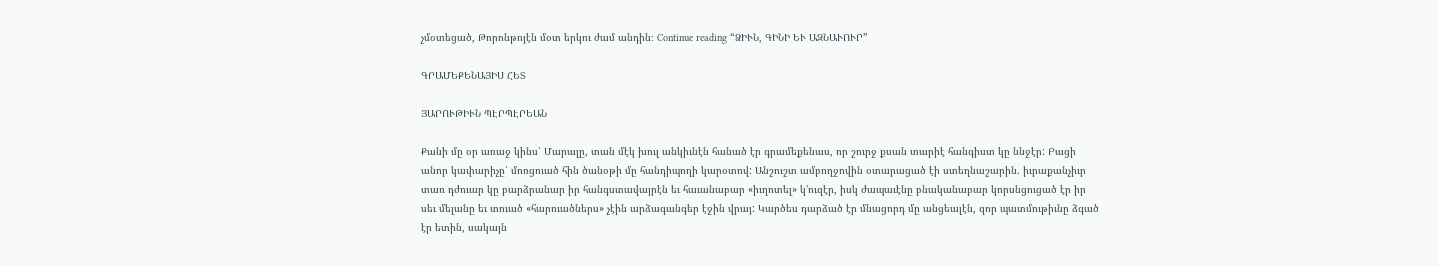չմօտեցած, Թորոնթոյէն մօտ երկու ժամ անդին։ Continue reading “ՁԻՒՆ, ԳԻՆԻ ԵՒ ԱԶՆԱՒՈՒՐ”

ԳՐԱՄԵՔԵՆԱՅԻՍ ՀԵՏ

ՅԱՐՈՒԹԻՒՆ ՊԷՐՊԷՐԵԱՆ

Քանի մը օր առաջ կինս՝ Մարալը, տան մէկ խուլ անկիւնէն հանած էր գրամեքենաս, որ շուրջ քսան տարիէ հանգիստ կը ննջէր: Բացի անոր կափարիչը՝ մոռցուած հին ծանօթի մը հանդիպողի կարօտով: Անշուշտ ամբողջովին օտարացած էի ստեղնաշարին. իւրաքանչիւր տառ դժուար կը բարձրանար իր հանգստավայրէն եւ հաւանաբար «իւղոտել» կ՚ուզէր, իսկ ժապաւէնը բնականաբար կորսնցուցած էր իր սեւ մելանը եւ տուած «հարուածներս» չէին արձագանգեր էջին վրայ: Կարծես դարձած էր մնացորդ մը անցեալէն, զոր պատմութիւնը ձգած էր ետին, սակայն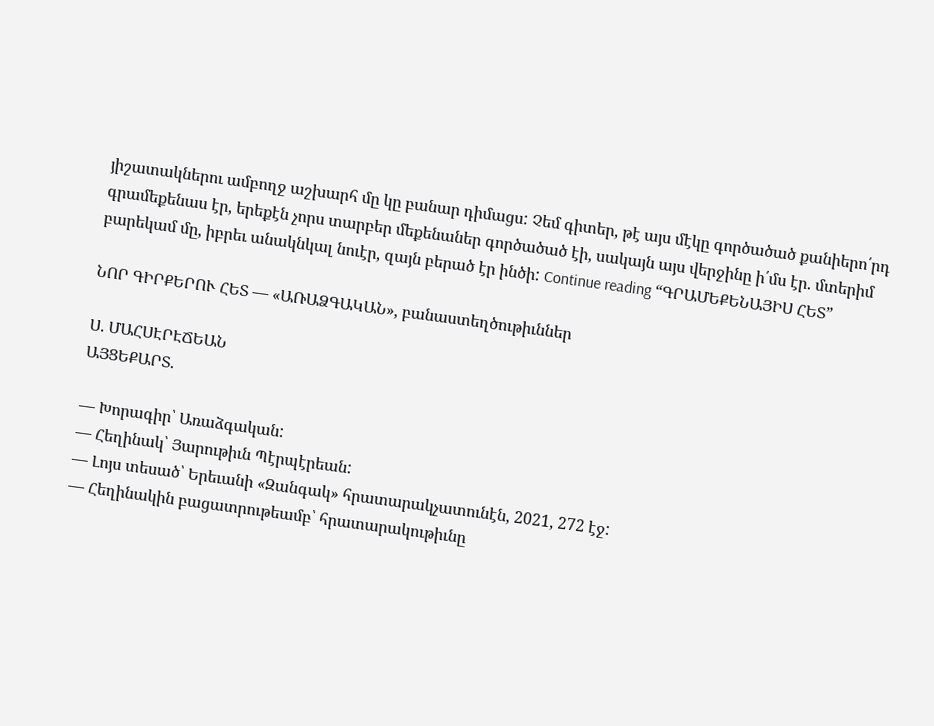յիշատակներու ամբողջ աշխարհ մը կը բանար դիմացս: Չեմ գիտեր, թէ այս մէկը գործածած քանիերո՛րդ գրամեքենաս էր, երեքէն չորս տարբեր մեքենաներ գործածած էի, սակայն այս վերջինը ի՛մս էր. մտերիմ բարեկամ մը, իբրեւ անակնկալ նուէր, զայն բերած էր ինծի: Continue reading “ԳՐԱՄԵՔԵՆԱՅԻՍ ՀԵՏ”

ՆՈՐ ԳԻՐՔԵՐՈՒ ՀԵՏ — «ԱՌԱՁԳԱԿԱՆ», բանաստեղծութիւններ

Ս. ՄԱՀՍԷՐԷՃԵԱՆ
ԱՅՑԵՔԱՐՏ.

— Խորագիր՝ Առաձգական:
— Հեղինակ՝ Յարութիւն Պէրպէրեան:
— Լոյս տեսած՝ Երեւանի «Զանգակ» հրատարակչատունէն, 2021, 272 էջ:
— Հեղինակին բացատրութեամբ՝ հրատարակութիւնը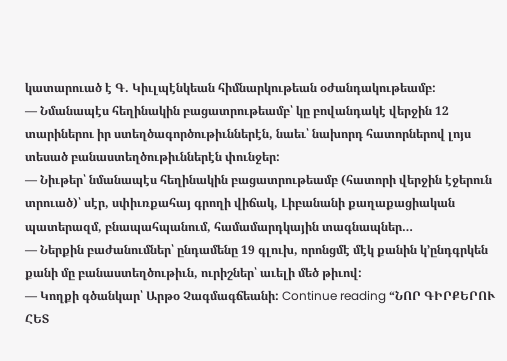կատարուած է Գ. Կիւլպէնկեան հիմնարկութեան օժանդակութեամբ:
— Նմանապէս հեղինակին բացատրութեամբ՝ կը բովանդակէ վերջին 12 տարիներու իր ստեղծագործութիւններէն, նաեւ՝ նախորդ հատորներով լոյս տեսած բանաստեղծութիւններէն փունջեր:
— Նիւթեր՝ նմանապէս հեղինակին բացատրութեամբ (հատորի վերջին էջերուն տրուած)՝ սէր, սփիւռքահայ գրողի վիճակ, Լիբանանի քաղաքացիական պատերազմ, բնապահպանում, համամարդկային տագնապներ…
— Ներքին բաժանումներ՝ ընդամենը 19 գլուխ, որոնցմէ մէկ քանին կ՚ընդգրկեն քանի մը բանաստեղծութիւն, ուրիշներ՝ աւելի մեծ թիւով:
— Կողքի գծանկար՝ Արթօ Չագմագճեանի: Continue reading “ՆՈՐ ԳԻՐՔԵՐՈՒ ՀԵՏ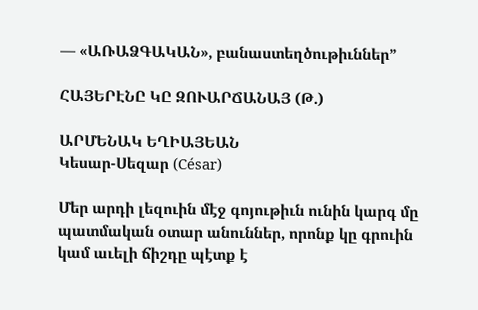— «ԱՌԱՁԳԱԿԱՆ», բանաստեղծութիւններ”

ՀԱՅԵՐԷՆԸ ԿԸ ԶՈՒԱՐՃԱՆԱՅ (Թ.)

ԱՐՄԵՆԱԿ ԵՂԻԱՅԵԱՆ
Կեսար-Սեզար (César)

Մեր արդի լեզուին մէջ գոյութիւն ունին կարգ մը պատմական օտար անուններ, որոնք կը գրուին կամ աւելի ճիշդը պէտք է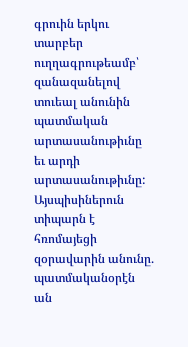գրուին երկու տարբեր ուղղագրութեամբ՝ զանազանելով տուեալ անունին պատմական արտասանութիւնը եւ արդի արտասանութիւնը: Այսպիսիներուն տիպարն է հռոմայեցի զօրավարին անունը. պատմականօրէն ան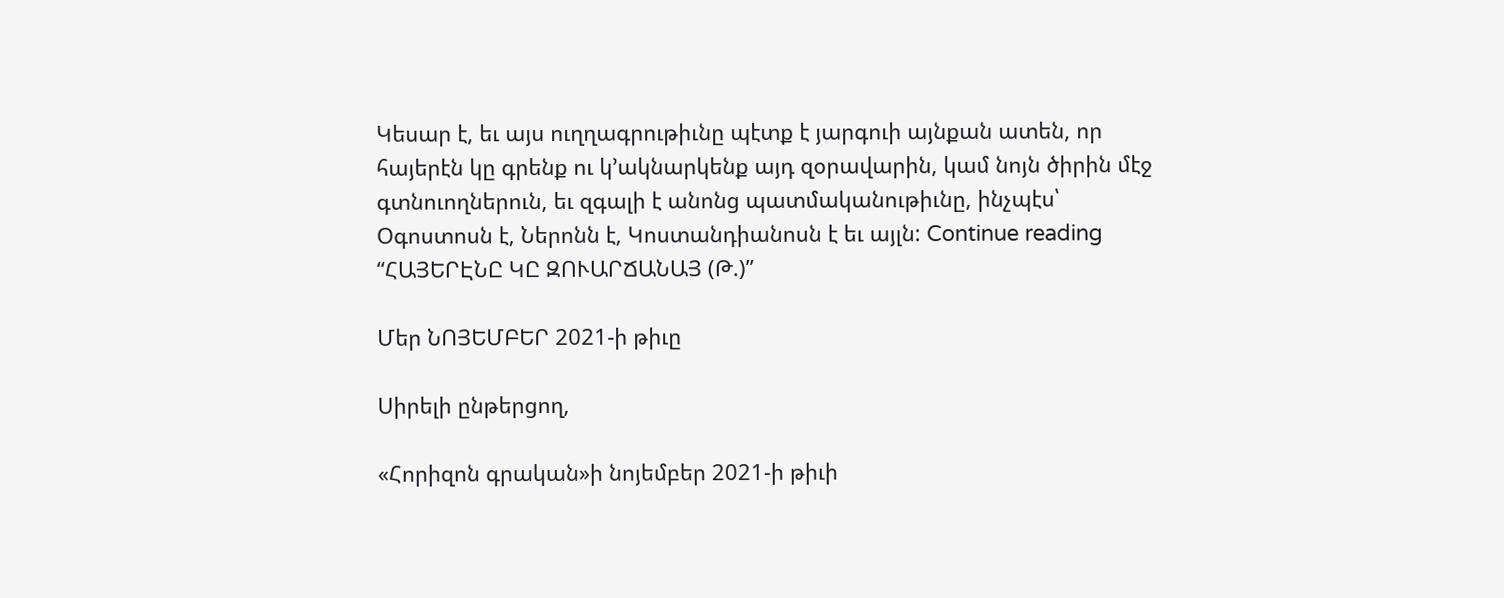Կեսար է, եւ այս ուղղագրութիւնը պէտք է յարգուի այնքան ատեն, որ հայերէն կը գրենք ու կ՚ակնարկենք այդ զօրավարին, կամ նոյն ծիրին մէջ գտնուողներուն, եւ զգալի է անոնց պատմականութիւնը, ինչպէս՝ Օգոստոսն է, Ներոնն է, Կոստանդիանոսն է եւ այլն: Continue reading “ՀԱՅԵՐԷՆԸ ԿԸ ԶՈՒԱՐՃԱՆԱՅ (Թ.)”

Մեր ՆՈՅԵՄԲԵՐ 2021-ի թիւը

Սիրելի ընթերցող,

«Հորիզոն գրական»ի նոյեմբեր 2021-ի թիւի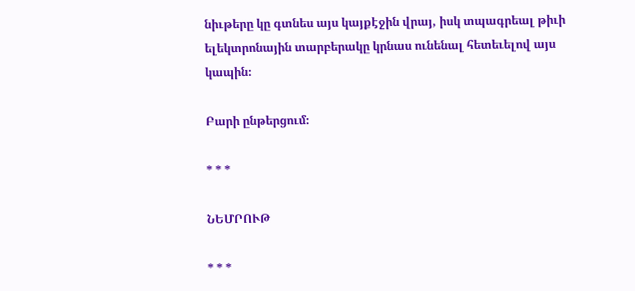նիւթերը կը գտնես այս կայքէջին վրայ, իսկ տպագրեալ թիւի ելեկտրոնային տարբերակը կրնաս ունենալ հետեւելով այս կապին։

Բարի ընթերցում։

* * *

ՆԵՄՐՈՒԹ

* * *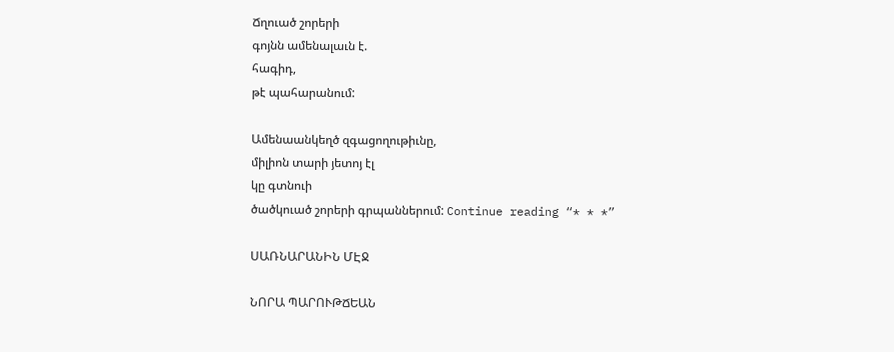Ճղուած շորերի
գոյնն ամենալաւն է.
հագիդ,
թէ պահարանում:

Ամենաանկեղծ զգացողութիւնը,
միլիոն տարի յետոյ էլ
կը գտնուի
ծածկուած շորերի գրպաններում: Continue reading “* * *”

ՍԱՌՆԱՐԱՆԻՆ ՄԷՋ

ՆՈՐԱ ՊԱՐՈՒԹՃԵԱՆ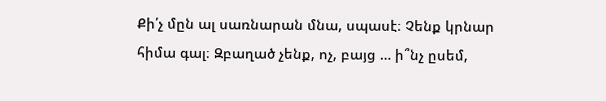Քի՛չ մըն ալ սառնարան մնա, սպասէ։ Չենք կրնար հիմա գալ։ Զբաղած չենք, ոչ, բայց … ի՞նչ ըսեմ,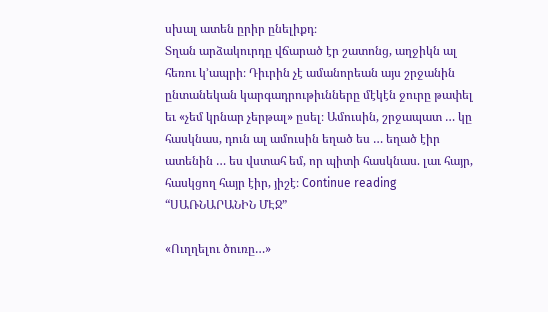սխալ ատեն ըրիր ընելիքդ։
Տղան արձակուրդը վճարած էր շատոնց, աղջիկն ալ հեռու կ՚ապրի։ Դիւրին չէ ամանորեան այս շրջանին ընտանեկան կարգադրութիւնները մէկէն ջուրը թափել եւ «չեմ կրնար չերթալ» ըսել։ Ամուսին, շրջապատ … կը հասկնաս, դուն ալ ամուսին եղած ես … եղած էիր ատենին … ես վստահ եմ, որ պիտի հասկնաս. լաւ հայր, հասկցող հայր էիր, յիշէ։ Continue reading “ՍԱՌՆԱՐԱՆԻՆ ՄԷՋ”

«Ուղղելու ծուռը…»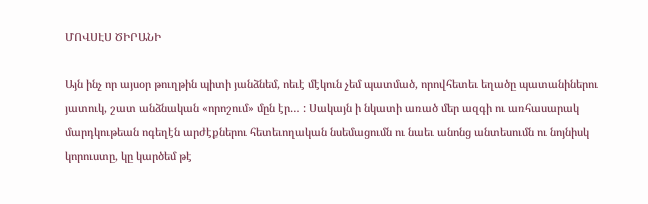ՄՈՎՍԷՍ ԾԻՐԱՆԻ

Այն ինչ որ այսօր թուղթին պիտի յանձնեմ, ոեւէ մէկուն չեմ պատմած, որովհետեւ եղածը պատանիներու յատուկ, շատ անձնական «որոշում» մըն էր… : Սակայն ի նկատի առած մեր ազգի ու առհասարակ մարդկութեան ոգեղէն արժէքներու հետեւողական նսեմացումն ու նաեւ անոնց անտեսումն ու նոյնիսկ կորուստը, կը կարծեմ թէ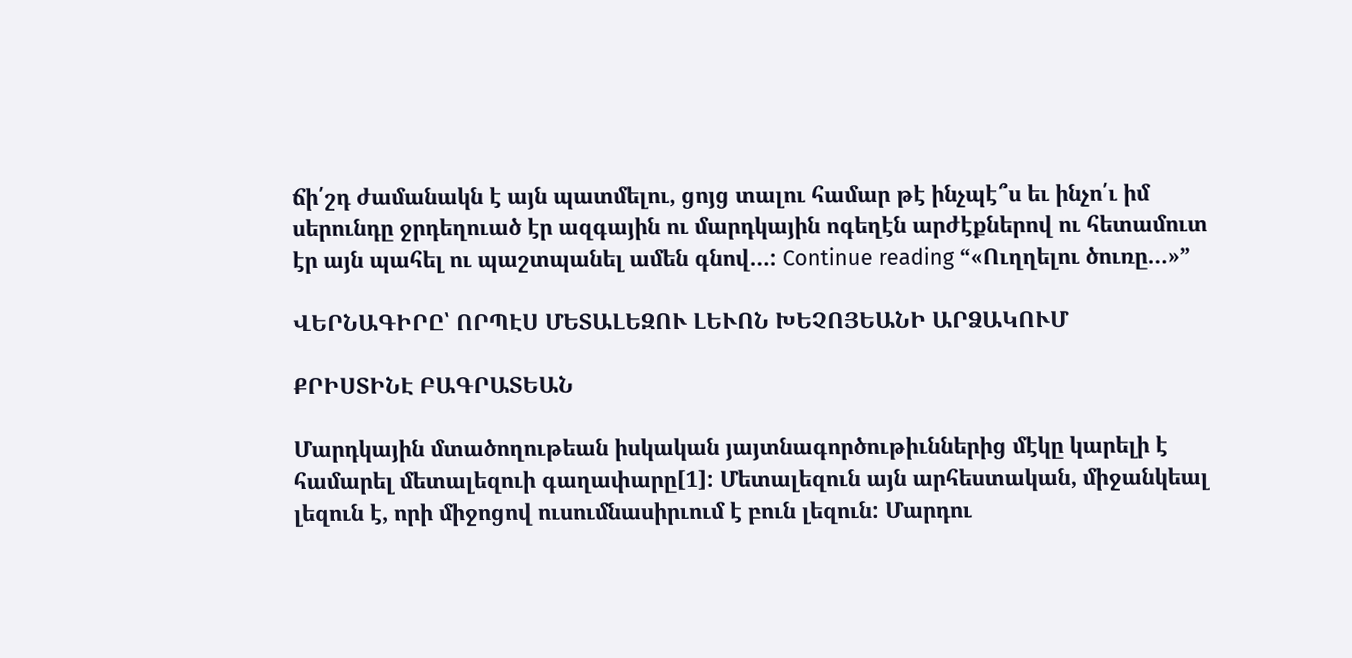ճի՛շդ ժամանակն է այն պատմելու, ցոյց տալու համար թէ ինչպէ՞ս եւ ինչո՛ւ իմ սերունդը ջրդեղուած էր ազգային ու մարդկային ոգեղէն արժէքներով ու հետամուտ էր այն պահել ու պաշտպանել ամեն գնով…: Continue reading “«Ուղղելու ծուռը…»”

ՎԵՐՆԱԳԻՐԸ՝ ՈՐՊԷՍ ՄԵՏԱԼԵԶՈՒ ԼԵՒՈՆ ԽԵՉՈՅԵԱՆԻ ԱՐՁԱԿՈՒՄ

ՔՐԻՍՏԻՆԷ ԲԱԳՐԱՏԵԱՆ

Մարդկային մտածողութեան իսկական յայտնագործութիւններից մէկը կարելի է համարել մետալեզուի գաղափարը[1]: Մետալեզուն այն արհեստական, միջանկեալ լեզուն է, որի միջոցով ուսումնասիրւում է բուն լեզուն: Մարդու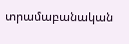տրամաբանական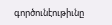գործունէութիւնը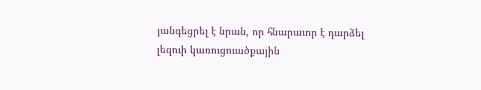յանգեցրել է նրան, որ հնարաւոր է դարձել լեզուի կառուցուածքային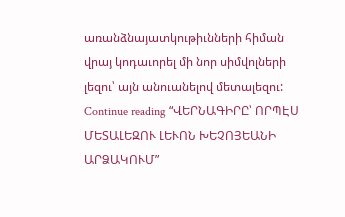առանձնայատկութիւնների հիման վրայ կոդաւորել մի նոր սիմվոլների լեզու՝ այն անուանելով մետալեզու: Continue reading “ՎԵՐՆԱԳԻՐԸ՝ ՈՐՊԷՍ ՄԵՏԱԼԵԶՈՒ ԼԵՒՈՆ ԽԵՉՈՅԵԱՆԻ ԱՐՁԱԿՈՒՄ”